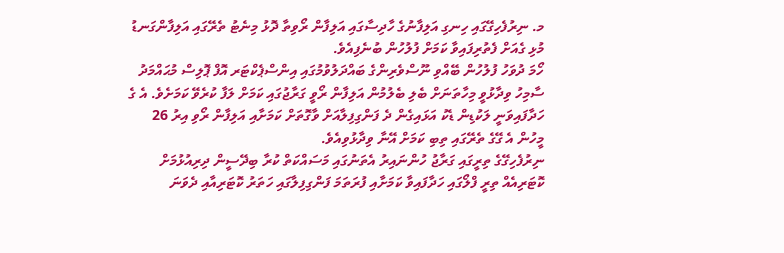މ. ނިރުފެހިގޭގައި ހިނގި އަލިފާނުގެ ހާދިސާގައި އަލިފާން ރޯވިތާ ދޮޅު މިނެޓު ތެރޭގައި އަލިފާންގަނޑު މުޅި ގެއަށް ފެތުރިފައިވާ ކަމަށް ފުލުހުން ބުނެފިއެވެ.
ހޯމަ ދުވަހު ފުލުހުން ބޭއްވި ނޫސްވެރިންގެ ބައްދަލުވުމުގައި އިންސްޕެކްޓަރ އޮފް ޕޮލިސް މުޙައްމަދު ސާމިހު ވިދާޅުވީ މިހާތަނަށް ބެލި ބެލުމުން އަލިފާން ރޯވީ ގަރާޖުގައި ކަމަށް ލަފާ ކުރެވޭ ކަމަށެވެ. އެ ގެ ހަދާފައިވަނީ ލަކުޑިން ޑެކު އަޅައިގެން ދެ ފަންގިފިލާއަށް ވާގޮތަށް ކަމަށާއި އަލިފާން ރޯވި އިރު 26 މީހުން އެ ގޭގެ ތެރޭގައި ތިބި ކަމަށް އޭނާ ވިދާޅުވިއެވެ.
ނިރުފެހިގޭގެ ތިރީގައި ގަރާޖު ހުންނައިރު އެތަނުގައި މަސައްކަތް ކުރާ ބިދޭސީން ދިރިއުޅުމަށް ކޮޓަރިއެއް ތިރީ ފްލޯގައި ހަދާފައިވާ ކަމަށާއި ފުރަތަމަ ފަންގިފިލާގައި ހަތަރު ކޮޓަރިއާއި ދެވަނަ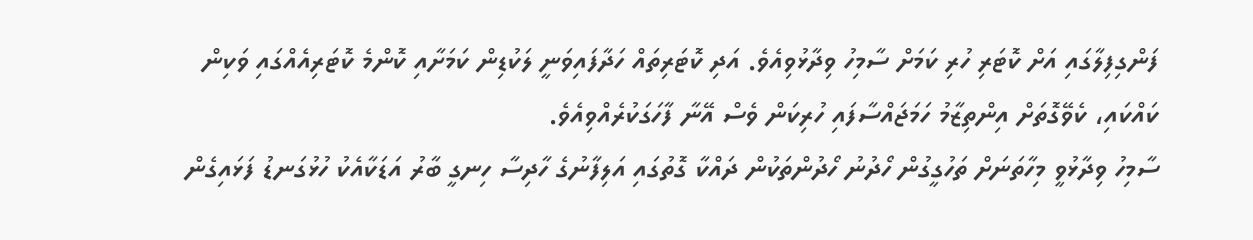ފަންގިފިލާގައި އަށް ކޮޓަރި ހުރި ކަމަށް ސާމިހު ވިދާޅުވިއެވެ. އަދި ކޮޓަރިތައް ހަދާފައިވަނީ ލަކުޑިން ކަމަށާއި ކޮންމެ ކޮޓަރިއެއްގައި ވަކިން ކައްކައި، ކެވޭގޮތަށް އިންތިޒާމު ހަމަޖައްސާފައި ހުރިކަން ވެސް އޭނާ ފާހަގަކުރެއްވިއެވެ.
ސާމިހު ވިދާޅުވީ މިހާތަނަށް ތަހުގީގުން ހޯދުނު ހޯދުންތަކުން ދައްކާ ގޮތުގައި އަލިފާނުގެ ހާދިސާ ހިނގީ ބާރު އަޑަކާއެކު ހުޅުގަނޑު ފަޅައިގެން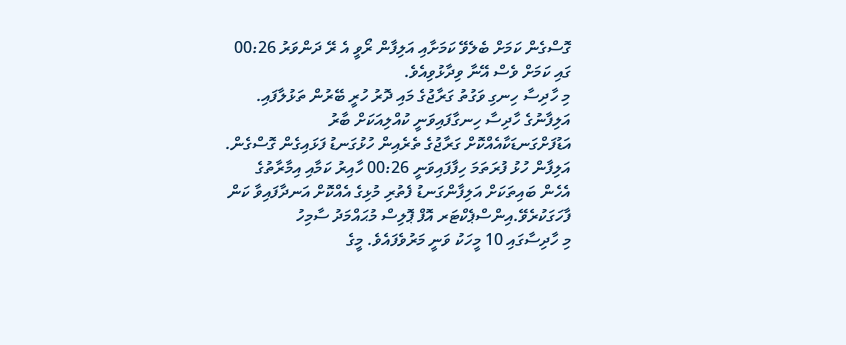ގޮސްގެން ކަމަށް ބެލެވޭ ކަމަށާއި އަލިފާން ރޯވީ އެ ރޭ ދަންވަރު 00:26 ގައި ކަމަށް ވެސް އޭނާ ވިދާޅުވިއެވެ.
މި ހާދިސާ ހިނގި ވަގުތު ގަރާޖުގެ މައި ދޮރު ހުރީ ބޭރުން ތަޅުލާފައި. އަލިފާނުގެ ހާދިސާ ހިނގާފައިވަނީ ކުއްލިއަކަށް ބާރު އަޑުފަށްގަނޑަކާއެއްކޮށް ގަރާޖުގެ ތެރެއިން ހުޅުގަނޑު ފަޅައިގެން ގޮސްގެން. އަލިފާން ހުޅު ފުރަތަމަ ހިފާފައިވަނީ 00:26 ހާއިރު ކަމާއި އިމާރާތުގެ އެހެން ބައިތަކަށް އަލިފާންގަނޑު ފެތުރި މުޅިގެ އެއްކޮށް އަނދާފައިވާ ކަން ފާހަގަކުރެވޭ.އިންސްޕެކްޓަރ އޮފް ޕޮލިސް މުޙައްމަދު ސާމިހު
މި ހާދިސާގައި 10 މީހަކު ވަނީ މަރުވެފައެވެ. މީގެ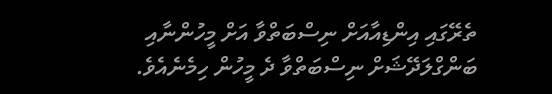ތެރޭގައި އިންޑިއާއަށް ނިސްބަތްވާ އަށް މީހުންނާއި ބަންގްލަދޭޝަށް ނިސްބަތްވާ ދެ މީހުން ހިމެނެއެވެ.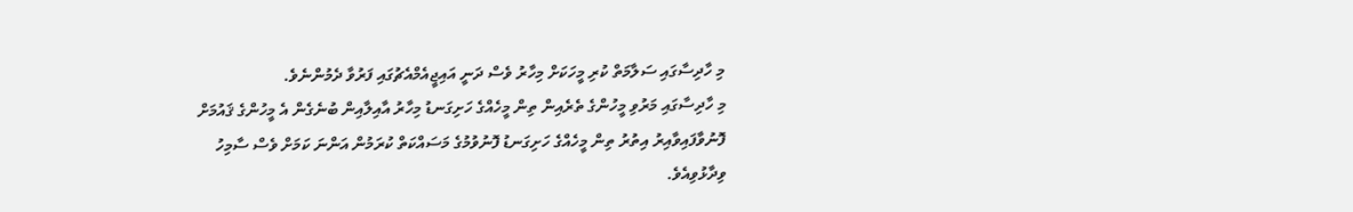މި ހާދިސާގައި ސަލާމަތް ކުރި މީހަކަށް މިހާރު ވެސް ދަނީ އައިޖީއެމްއެޗުގައި ފަރުވާ ދެމުންނެވެ.
މި ހާދިސާގައި މަރުވި މީހުންގެ ތެރެއިން ތިން މީހެއްގެ ހަށިގަނޑު މިހާރު އާއިލާއިން ބުނެގެން އެ މީހުންގެ ޤައުމަށް ފޮނުވާފައިވާއިރު އިތުރު ތިން މީހެއްގެ ހަށިގަނޑު ފޮނުވުމުގެ މަސައްކަތް ކުރަމުން އަންނަ ކަމަށް ވެސް ސާމިހު ވިދާޅުވިއެވެ.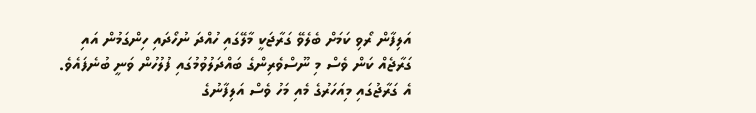އަލިފާން ރޯވި ކަމަށް ބެލެވޭ ގަރާޖަކީ މާލޭގައި ހުއްދަ ނުހޯދައި ހިންގަމުން އައި ގަރާޖެއް ކަން ވެސް މި ނޫސްވެރިންގެ ބައްދަލުވުމުގައި ފުލުހުން ވަނީ ބުނެފައެވެ. އެ ގަރާޖުގައި މިއަހަރުގެ މެއި މަހު ވެސް އަލިފާނުގެ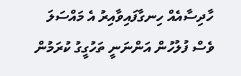ހާދިސާއެއް ހިނގާފައިވާއިރު އެ މައްސަލަ ވެސް ފުލުހުން އަންނަނީ ތަހުގީގު ކުރަމުން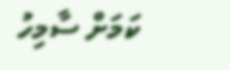ކަމަށް ސާމިހު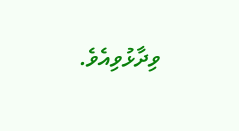ވިދާޅުވިއެވެ.